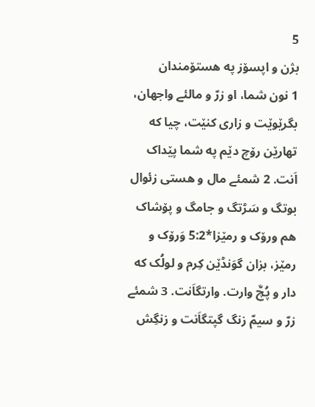5
بژن و اپسۆز په هستۆمندان
1 نون شما، او زرّ و مالئے واجهان، بگرێوێت و زاری کنێت، چیا که تهارێن رۆچ دێم په شما پێداک اَنت. 2 شمئے مال و هستی زئوال بوتگ و سَڑتگ و جامگ و پۆشاک هم ورۆک و رمێزا*5:2 وَرۆک و رمێز، بزان گوَنڈێن کِرم و لولُک که دار و پُچَّ وارت. وارتگاَنت. 3 شمئے زرّ و سیمّ زنگ گپتگاَنت و زنگِش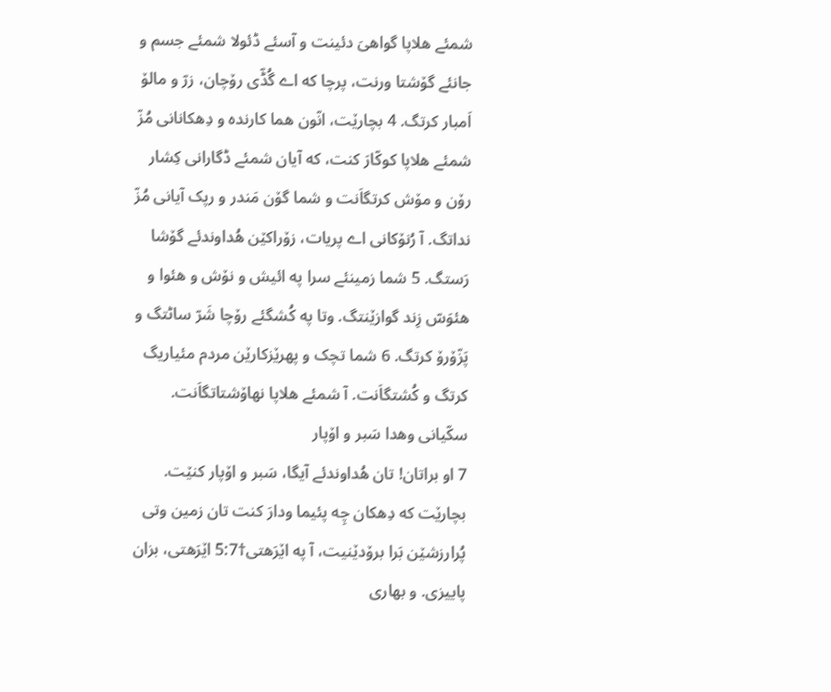شمئے هلاپا گواهیَ دئینت و آسئے ڈئولا شمئے جسم و جانئے گۆشتا ورنت، پرچا که اے گُڈّی رۆچان، زرّ و مالۆ اَمبار کرتگ. 4 بچارێت، انّون هما کارنده و دِهکانانی مُزّ شمئے هلاپا کوکّارَ کنت، که آیان شمئے ڈگارانی کِشار رۆن و مۆش کرتگاَنت و شما گۆن مَندر و رپک آیانی مُزّ نداتگ. آ رُنۆکانی اے پریات، زۆراکێن هُداوندئے گۆشا رَستگ. 5 شما زمینئے سرا په ائیش و نۆش و هئوا و هئوَسّ زِند گوازێنتگ. وتا په کُشگئے رۆچا شَرّ ساٹتگ و پَزّۆرۆ کرتگ. 6 شما تچک و پهرێزکارێن مردم مئیاریگ کرتگ و کُشتگاَنت. آ شمئے هلاپا نهاۆشتاتگاَنت.
سکّیانی وهدا سَبر و اۆپار
7 او براتان! تان هُداوندئے آیگا، سَبر و اۆپار کنێت. بچارێت که دِهکان چِه پئیما ودارَ کنت تان زمین وتی پُرارزشێن بَرا برۆدێنیت، آ په اێرَهتی†5:7 اێرَهتی، بزان پاییزی. و بهاری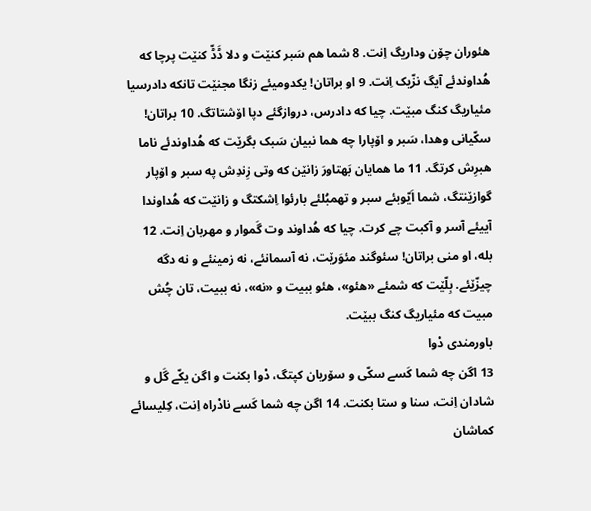هئوران چۆن وداریگ اِنت. 8 شما هم سَبر کنێت و دلا ڈَڈّ کنێت پرچا که هُداوندئے آیگ نزّیک اِنت. 9 او براتان! یکدومیئے زنگا مجنێت تانکه دادرسیا مئیاریگ کنگ مبێت. چیا که دادرس، دروازگئے دپا اۆشتاتگ. 10 براتان! سکّیانی وهدا، سَبر و اۆپارا چه هما نبیان سَبک بگرێت که هُداوندئے ناما هبرِش کرتگ. 11 ما همایان بَهتاورَ زانێن که وتی زِندِش په سبر و اۆپار گوازێنتگ، شما اَیّوبئے سبر و تهمبُلئے بارئوا اِشکتگ و زانێت که هُداوندا آییئے آسر و آکبت چے کرت. چیا که هُداوند وت گَموار و مهربان اِنت. 12 بله، او منی براتان! سئوگند مئوَرێت، نه آسمانئے، نه زمینئے و نه دگه چیزّێئے. بِلّێت که شمئے «هئو»، هئو ببیت و «نه»، نه ببیت، تان چُش مبیت که مئیاریگ کنگ ببێت.
باورمندی دْوا
13 اگن چه شما کَسے سکّی و سۆریان کپتگ، دْوا بکنت و اگن یکّے گَل و شادان اِنت، سنا و ستا بکنت. 14 اگن چه شما کَسے نادْراه اِنت، کِلیسائے کماشان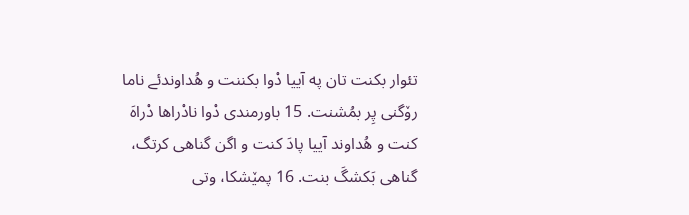تئوار بکنت تان په آییا دْوا بکننت و هُداوندئے ناما رۆگنی پِر بمُشنت. 15 باورمندی دْوا نادْراها دْراهَ کنت و هُداوند آییا پادَ کنت و اگن گناهی کرتگ، گناهی بَکشگَ بنت. 16 پمێشکا، وتی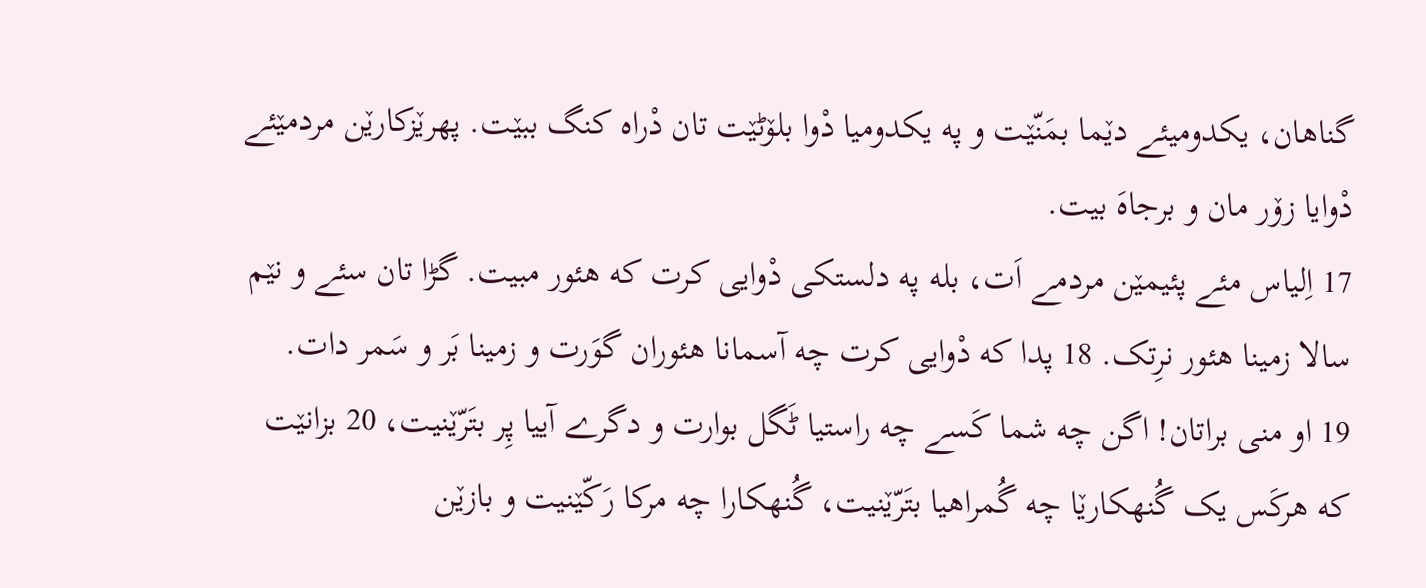گناهان، یکدومیئے دێما بمَنّێت و په یکدومیا دْوا بلۆٹێت تان دْراه کنگ ببێت. پهرێزکارێن مردمێئے دْوایا زۆر مان و برجاهَ بیت.
17 اِلیاس مئے پئیمێن مردمے اَت، بله په دلستکی دْوایی کرت که هئور مبیت. گڑا تان سئے و نێم سالا زمینا هئور نرِتک. 18 پدا که دْوایی کرت چه آسمانا هئوران گوَرت و زمینا بَر و سَمر دات.
19 او منی براتان! اگن چه شما کَسے چه راستیا ٹَگل بوارت و دگرے آییا پِر بتَرّێنیت، 20 بزانێت که هرکَس یک گُنهکارێا چه گُمراهیا بتَرّێنیت، گُنهکارا چه مرکا رَکّێنیت و بازێن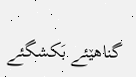گناهێئے بَکشگئے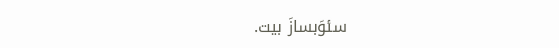سئوَبسازَ بیت.